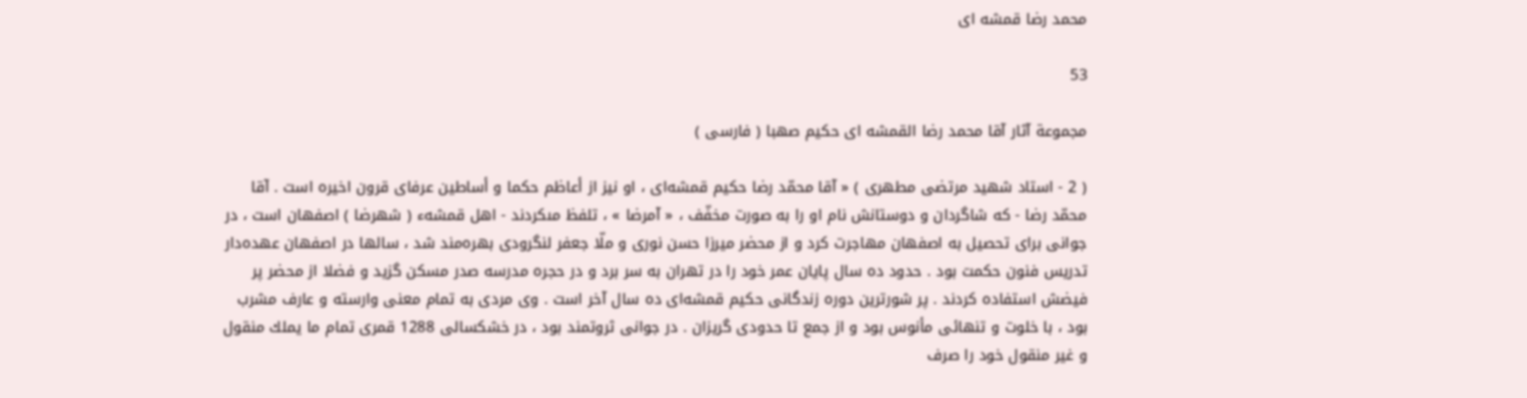محمد رضا قمشه اى

53

مجموعة آثار آقا محمد رضا القمشه اى حكيم صهبا ( فارسى )

( 2 - استاد شهيد مرتضى مطهرى ) « آقا محمّد رضا حكيم قمشه‌اى ، او نيز از أعاظم حكما و أساطين عرفاى قرون اخيره است . آقا محمّد رضا - كه شاگردان و دوستانش نام او را به صورت مخفّف ، « آمرضا » ، تلفظ مىكردند - اهل قمشهء ( شهرضا ) اصفهان است ، در جوانى براى تحصيل به اصفهان مهاجرت كرد و از محضر ميرزا حسن نورى و ملّا جعفر لنگرودى بهره‌مند شد ، سالها در اصفهان عهده‌دار تدريس فنون حكمت بود . حدود ده سال پايان عمر خود را در تهران به سر برد و در حجره مدرسه صدر مسكن گزيد و فضلا از محضر پر فيضش استفاده كردند . پر شورترين دوره زندگانى حكيم قمشه‌اى ده سال آخر است . وى مردى به تمام معنى وارسته و عارف مشرب بود ، با خلوت و تنهائى مأنوس بود و از جمع تا حدودى گريزان . در جوانى ثروتمند بود ، در خشكسالى 1288 قمرى تمام ما يملك منقول و غير منقول خود را صرف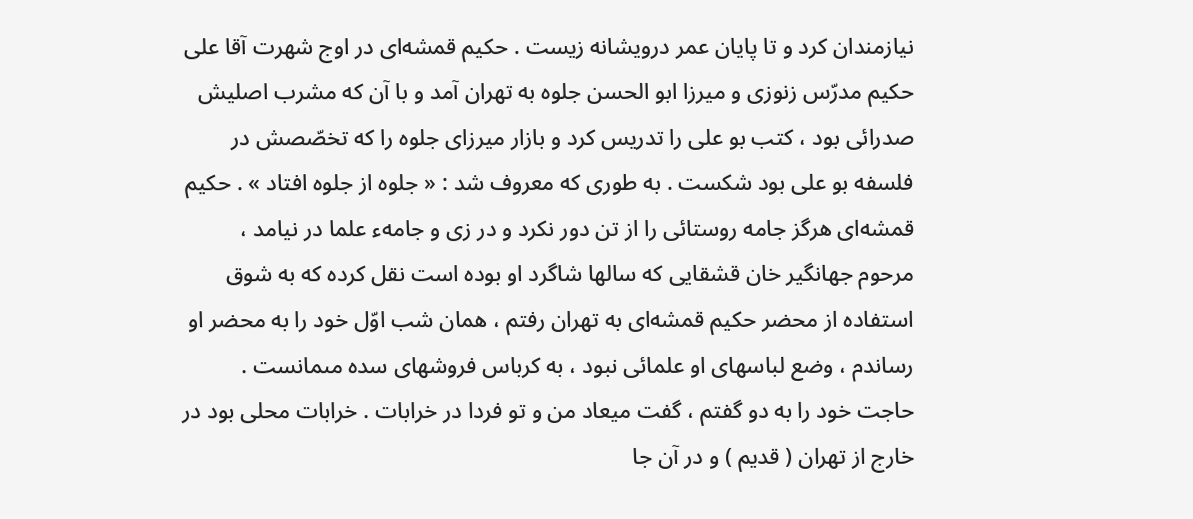نيازمندان كرد و تا پايان عمر درويشانه زيست . حكيم قمشه‌اى در اوج شهرت آقا على حكيم مدرّس زنوزى و ميرزا ابو الحسن جلوه به تهران آمد و با آن كه مشرب اصليش صدرائى بود ، كتب بو على را تدريس كرد و بازار ميرزاى جلوه را كه تخصّصش در فلسفه بو على بود شكست . به طورى كه معروف شد : « جلوه از جلوه افتاد » . حكيم قمشه‌اى هرگز جامه روستائى را از تن دور نكرد و در زى و جامهء علما در نيامد ، مرحوم جهانگير خان قشقايى كه سالها شاگرد او بوده است نقل كرده كه به شوق استفاده از محضر حكيم قمشه‌اى به تهران رفتم ، همان شب اوّل خود را به محضر او رساندم ، وضع لباسهاى او علمائى نبود ، به كرباس فروشهاى سده مىمانست . حاجت خود را به دو گفتم ، گفت ميعاد من و تو فردا در خرابات . خرابات محلى بود در خارج از تهران ( قديم ) و در آن جا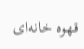قهوه خانه‌اى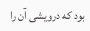بود كه درويشى آن را